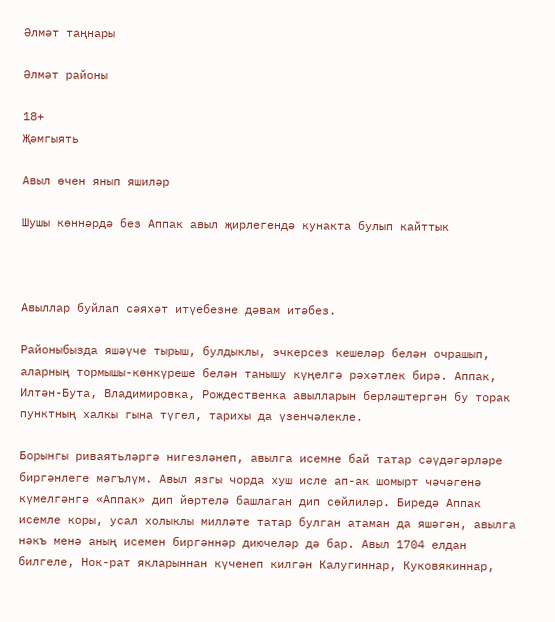Әлмәт таңнары

Әлмәт районы

18+
Җәмгыять

Авыл өчен янып яшиләр

Шушы көннәрдә без Аппак авыл җирлегендә кунакта булып кайттык



Авыллар буйлап сәяхәт итүебезне дәвам итәбез.

Районыбызда яшәүче тырыш, булдыклы, эчкерсез кешеләр белән очрашып, аларның тормышы-көнкүреше белән танышу күңелгә рәхәтлек бирә. Аппак, Илтән-Бута, Владимировка, Рождественка авылларын берләштергән бу торак пунктның халкы гына түгел, тарихы да үзенчәлекле.

Борынгы риваятьләргә нигезләнеп, авылга исемне бай татар сәүдәгәрләре биргәнлеге мәгълүм. Авыл язгы чорда хуш исле ап-ак шомырт чәчәгенә күмелгәнгә «Аппак» дип йөртелә башлаган дип сөйлиләр. Биредә Аппак исемле коры, усал холыклы милләте татар булган атаман да яшәгән, авылга нәкъ менә аның исемен биргәннәр диючеләр дә бар. Авыл 1704 елдан билгеле, Нок-рат якларыннан күченеп килгән Калугиннар, Куковякиннар,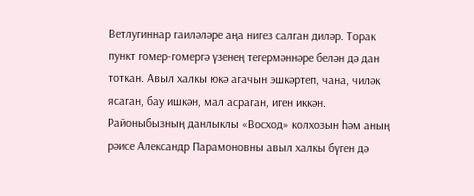Ветлугиннар гаиләләре аңа нигез салган диләр. Торак пункт гомер-гомергә үзенең тегермәннәре белән дә дан тоткан. Авыл халкы юкә агачын эшкәртеп, чана, чиләк ясаган, бау ишкән, мал асраган, иген иккән. Районыбызның данлыклы «Восход» колхозын һәм аның рәисе Александр Парамоновны авыл халкы бүген дә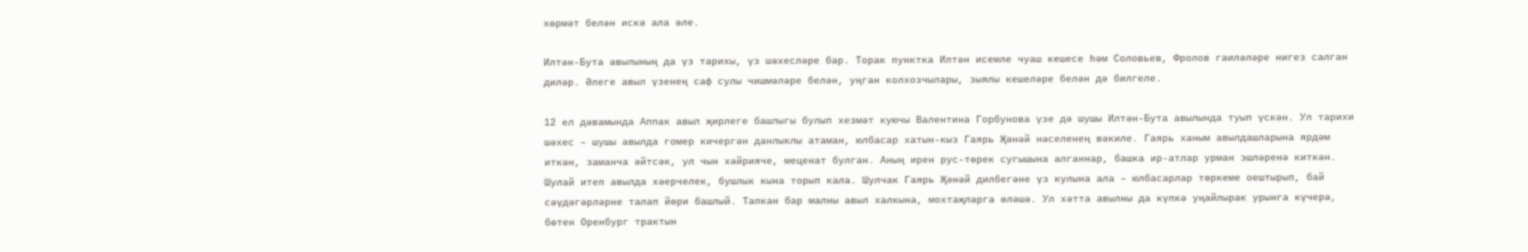хөрмәт белән искә ала әле.

Илтән-Бута авылының да үз тарихы, үз шәхесләре бар. Торак пунктка Илтән исемле чуаш кешесе һәм Соловьев, Фролов гаиләләре нигез салган диләр. Әлеге авыл үзенең саф сулы чишмәләре белән, уңган колхозчылары, зыялы кешеләре белән дә билгеле.

12 ел дәвамында Аппак авыл җирлеге башлыгы булып хезмәт куючы Валентина Горбунова үзе дә шушы Илтән-Бута авылында туып үскән. Ул тарихи шәхес – шушы авылда гомер кичергән данлыклы атаман, юлбасар хатын-кыз Гаярь Җәнәй нәселенең вәкиле. Гаярь ханым авылдашларына ярдәм иткән, заманча әйтсәк, ул чын хәйрияче, меценат булган. Аның ирен рус-төрек сугышына алганнар, башка ир-атлар урман эшләренә киткән. Шулай итеп авылда хәерчелек, бушлык кына торып кала. Шулчак Гаярь Җәнәй дилбегәне үз кулына ала – юлбасарлар төркеме оештырып, бай сәүдәгәрләрне талап йөри башлый. Тапкан бар малны авыл халкына, мохтаҗларга өләшә. Ул хәтта авылны да күпкә уңайлырак урынга күчерә, бөтен Оренбург трактын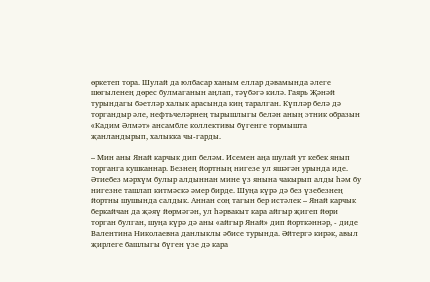өркетеп тора. Шулай да юлбасар ханым еллар дәвамында әлеге шөгыленең дөрес булмаганын аңлап, тәүбәгә килә. Гаярь Җәнәй турындагы бәетләр халык арасында киң таралган. Күпләр белә дә торгандыр әле, нефтьчеләрнең тырышлыгы белән аның этник образын «Кадим Әлмәт» ансамбле коллективы бүгенге тормышта җанландырып, халыкка чы-гарды.

– Мин аны Янай карчык дип беләм. Исемен аңа шулай ут кебек янып торганга кушканнар. Безнең йортның нигезе ул яшәгән урында иде. Әтиебез мәрхүм булыр алдыннан мине үз янына чакырып алды һәм бу нигезне ташлап китмәскә әмер бирде. Шуңа күрә дә без үзебезнең йортны шушында салдык. Аннан соң тагын бер истәлек – Янай карчык беркайчан да җәяү йөрмәгән, ул һәрвакыт кара айгыр җигеп йөри торган булган, шуңа күрә дә аны «айгыр Янай» дип йорткәннәр, - диде Валентина Николаевна данлыклы әбисе турында. Әйтергә кирәк, авыл җирлеге башлыгы бүген үзе дә кара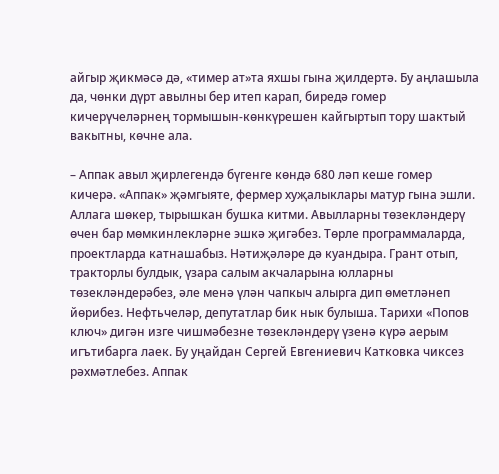айгыр җикмәсә дә, «тимер ат»та яхшы гына җилдертә. Бу аңлашыла да, чөнки дүрт авылны бер итеп карап, биредә гомер кичерүчеләрнең тормышын-көнкүрешен кайгыртып тору шактый вакытны, көчне ала.

– Аппак авыл җирлегендә бүгенге көндә 680 ләп кеше гомер кичерә. «Аппак» җәмгыяте, фермер хуҗалыклары матур гына эшли.  Аллага шөкер, тырышкан бушка китми. Авылларны төзекләндерү өчен бар мөмкинлекләрне эшкә җигәбез. Төрле программаларда, проектларда катнашабыз. Нәтиҗәләре дә куандыра. Грант отып, тракторлы булдык, үзара салым акчаларына юлларны төзекләндерәбез, әле менә үлән чапкыч алырга дип өметләнеп йөрибез. Нефтьчеләр, депутатлар бик нык булыша. Тарихи «Попов ключ» дигән изге чишмәбезне төзекләндерү үзенә күрә аерым игътибарга лаек. Бу уңайдан Сергей Евгениевич Катковка чиксез рәхмәтлебез. Аппак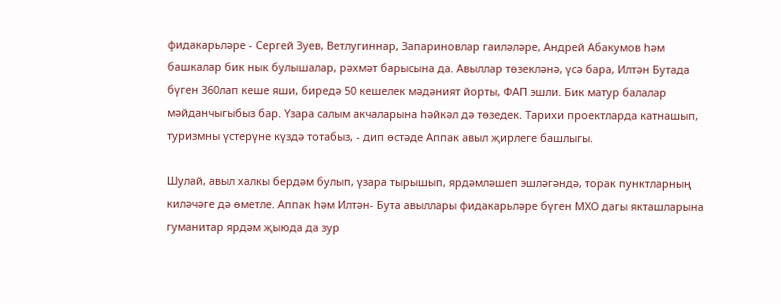фидакарьләре - Сергей Зуев, Ветлугиннар, Запариновлар гаиләләре, Андрей Абакумов һәм башкалар бик нык булышалар, рәхмәт барысына да. Авыллар төзекләнә, үсә бара, Илтән Бутада бүген 360лап кеше яши, биредә 50 кешелек мәдәният йорты, ФАП эшли. Бик матур балалар мәйданчыгыбыз бар. Үзара салым акчаларына һәйкәл дә төзедек. Тарихи проектларда катнашып, туризмны үстерүне күздә тотабыз, - дип өстәде Аппак авыл җирлеге башлыгы.

Шулай, авыл халкы бердәм булып, үзара тырышып, ярдәмләшеп эшләгәндә, торак пунктларның киләчәге дә өметле. Аппак һәм Илтән- Бута авыллары фидакарьләре бүген МХО дагы якташларына гуманитар ярдәм җыюда да зур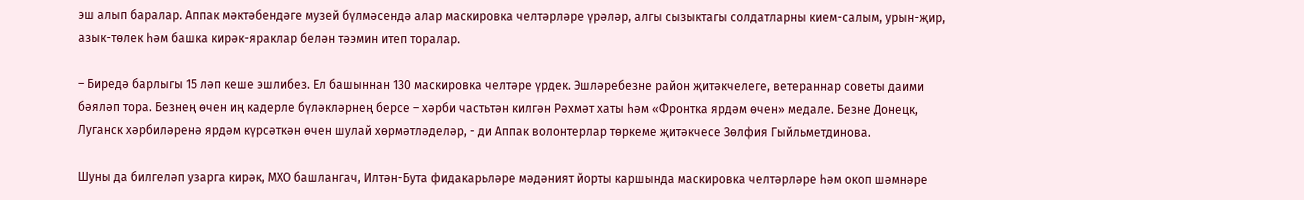эш алып баралар. Аппак мәктәбендәге музей бүлмәсендә алар маскировка челтәрләре үрәләр, алгы сызыктагы солдатларны кием-салым, урын-җир, азык-төлек һәм башка кирәк-яраклар белән тәэмин итеп торалар.

– Биредә барлыгы 15 ләп кеше эшлибез. Ел башыннан 130 маскировка челтәре үрдек. Эшләребезне район җитәкчелеге, ветераннар советы даими бәяләп тора. Безнең өчен иң кадерле бүләкләрнең берсе – хәрби частьтән килгән Рәхмәт хаты һәм «Фронтка ярдәм өчен» медале. Безне Донецк, Луганск хәрбиләренә ярдәм күрсәткән өчен шулай хөрмәтләделәр, - ди Аппак волонтерлар төркеме җитәкчесе Зөлфия Гыйльметдинова.

Шуны да билгеләп узарга кирәк, МХО башлангач, Илтән-Бута фидакарьләре мәдәният йорты каршында маскировка челтәрләре һәм окоп шәмнәре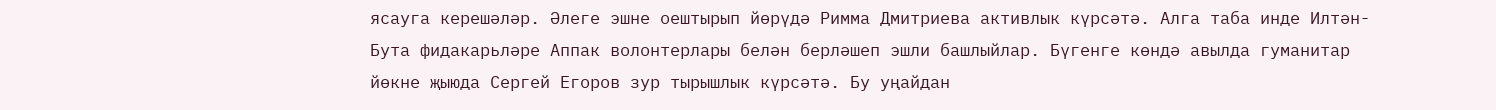ясауга керешәләр. Әлеге эшне оештырып йөрүдә Римма Дмитриева активлык күрсәтә. Алга таба инде Илтән-Бута фидакарьләре Аппак волонтерлары белән берләшеп эшли башлыйлар. Бүгенге көндә авылда гуманитар йөкне җыюда Сергей Егоров зур тырышлык күрсәтә. Бу уңайдан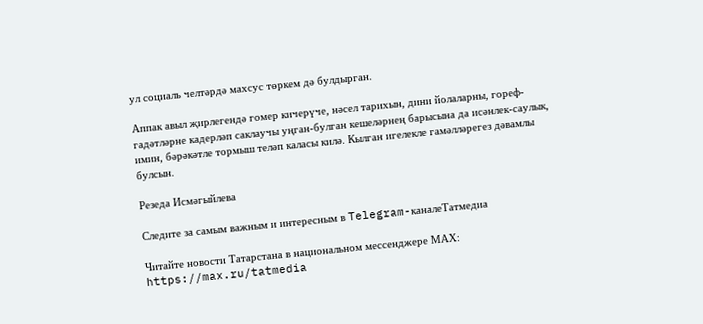ул социаль челтәрдә махсус төркем дә булдырган.

Аппак авыл җирлегендә гомер кичерүче, нәсел тарихын, дини йолаларны, гореф-гадәтләрне кадерләп саклаучы уңган-булган кешеләрнең барысына да исәнлек-саулык, имин, бәрәкәтле тормыш теләп каласы килә. Кылган игелекле гамәлләрегез дәвамлы булсын.

Резеда Исмәгыйлева

Следите за самым важным и интересным в Telegram-каналеТатмедиа

Читайте новости Татарстана в национальном мессенджере MАХ: https://max.ru/tatmedia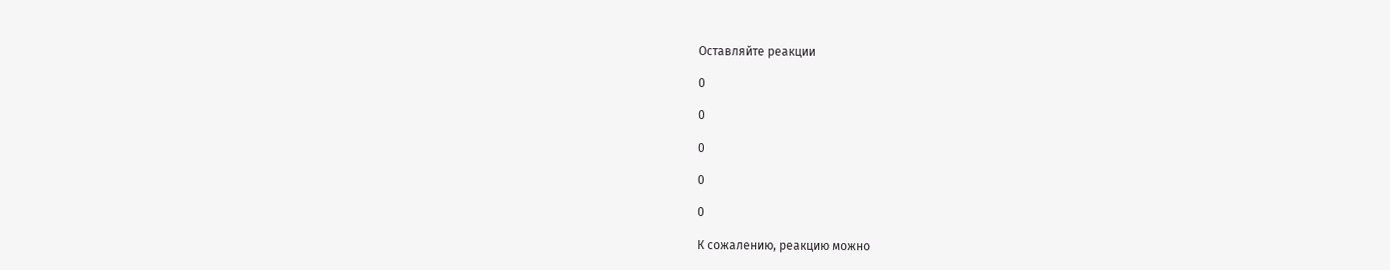Оставляйте реакции

0

0

0

0

0

К сожалению, реакцию можно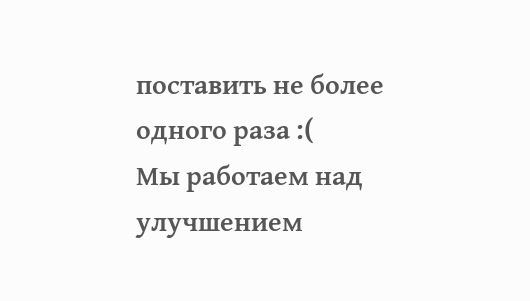поставить не более одного раза :(
Мы работаем над улучшением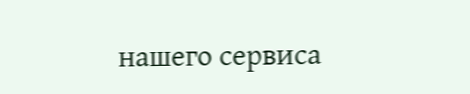нашего сервиса